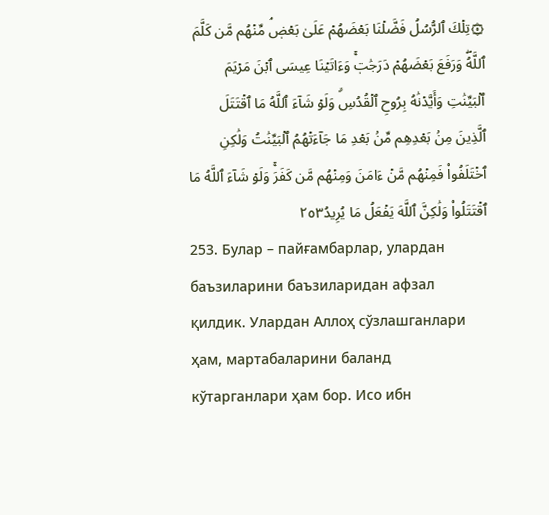۞تِلۡكَ ٱلرُّسُلُ فَضَّلۡنَا بَعۡضَهُمۡ عَلَىٰ بَعۡضٖۘ مِّنۡهُم مَّن كَلَّمَ ٱللَّهُۖ وَرَفَعَ بَعۡضَهُمۡ دَرَجَٰتٖۚ وَءَاتَيۡنَا عِيسَى ٱبۡنَ مَرۡيَمَ ٱلۡبَيِّنَٰتِ وَأَيَّدۡنَٰهُ بِرُوحِ ٱلۡقُدُسِۗ وَلَوۡ شَآءَ ٱللَّهُ مَا ٱقۡتَتَلَ ٱلَّذِينَ مِنۢ بَعۡدِهِم مِّنۢ بَعۡدِ مَا جَآءَتۡهُمُ ٱلۡبَيِّنَٰتُ وَلَٰكِنِ ٱخۡتَلَفُواْ فَمِنۡهُم مَّنۡ ءَامَنَ وَمِنۡهُم مَّن كَفَرَۚ وَلَوۡ شَآءَ ٱللَّهُ مَا ٱقۡتَتَلُواْ وَلَٰكِنَّ ٱللَّهَ يَفۡعَلُ مَا يُرِيدُ٢٥٣
253. Булар – пайғамбарлар, улардан баъзиларини баъзиларидан афзал қилдик. Улардан Аллоҳ сўзлашганлари ҳам, мартабаларини баланд кўтарганлари ҳам бор. Исо ибн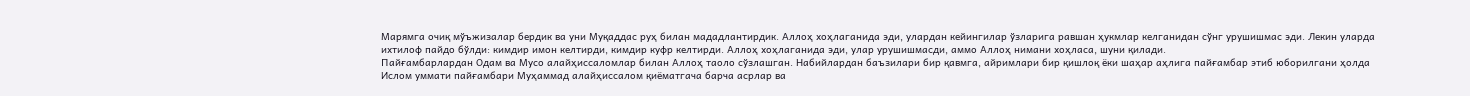Марямга очиқ мўъжизалар бердик ва уни Муқаддас руҳ билан мададлантирдик. Аллоҳ хоҳлаганида эди, улардан кейингилар ўзларига равшан ҳукмлар келганидан сўнг урушишмас эди. Лекин уларда ихтилоф пайдо бўлди: кимдир имон келтирди, кимдир куфр келтирди. Аллоҳ хоҳлаганида эди, улар урушишмасди, аммо Аллоҳ нимани хоҳласа, шуни қилади.
Пайғамбарлардан Одам ва Мусо алайҳиссаломлар билан Аллоҳ таоло сўзлашган. Набийлардан баъзилари бир қавмга, айримлари бир қишлоқ ёки шаҳар аҳлига пайғамбар этиб юборилгани ҳолда Ислом уммати пайғамбари Муҳаммад алайҳиссалом қиёматгача барча асрлар ва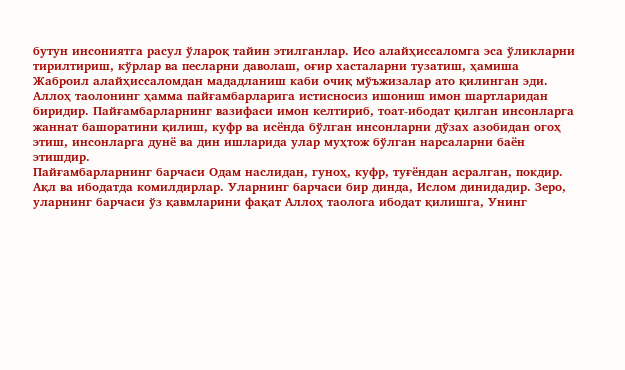бутун инсониятга расул ўлароқ тайин этилганлар. Исо алайҳиссаломга эса ўликларни тирилтириш, кўрлар ва песларни даволаш, оғир хасталарни тузатиш, ҳамиша Жаброил алайҳиссаломдан мададланиш каби очиқ мўъжизалар ато қилинган эди.
Аллоҳ таолонинг ҳамма пайғамбарларига истисносиз ишониш имон шартларидан биридир. Пайғамбарларнинг вазифаси имон келтириб, тоат-ибодат қилган инсонларга жаннат башоратини қилиш, куфр ва исёнда бўлган инсонларни дўзах азобидан огоҳ этиш, инсонларга дунё ва дин ишларида улар муҳтож бўлган нарсаларни баён этишдир.
Пайғамбарларнинг барчаси Одам наслидан, гуноҳ, куфр, туғёндан асралган, покдир. Ақл ва ибодатда комилдирлар. Уларнинг барчаси бир динда, Ислом динидадир. Зеро, уларнинг барчаси ўз қавмларини фақат Аллоҳ таолога ибодат қилишга, Унинг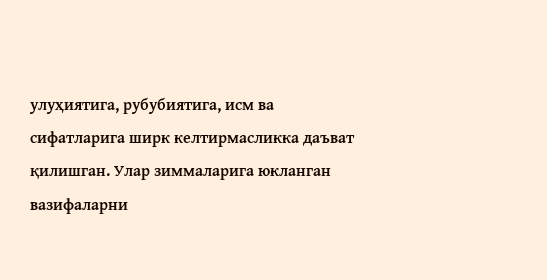улуҳиятига, рубубиятига, исм ва сифатларига ширк келтирмасликка даъват қилишган. Улар зиммаларига юкланган вазифаларни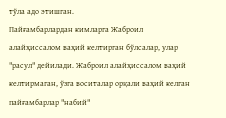тўла адо этишган.
Пайғамбарлардан кимларга Жаброил алайҳиссалом ваҳий келтирган бўлсалар, улар "расул" дейилади. Жаброил алайҳиссалом ваҳий келтирмаган, ўзга воситалар орқали ваҳий келган пайғамбарлар "набий"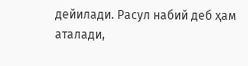дейилади. Расул набий деб ҳам аталади,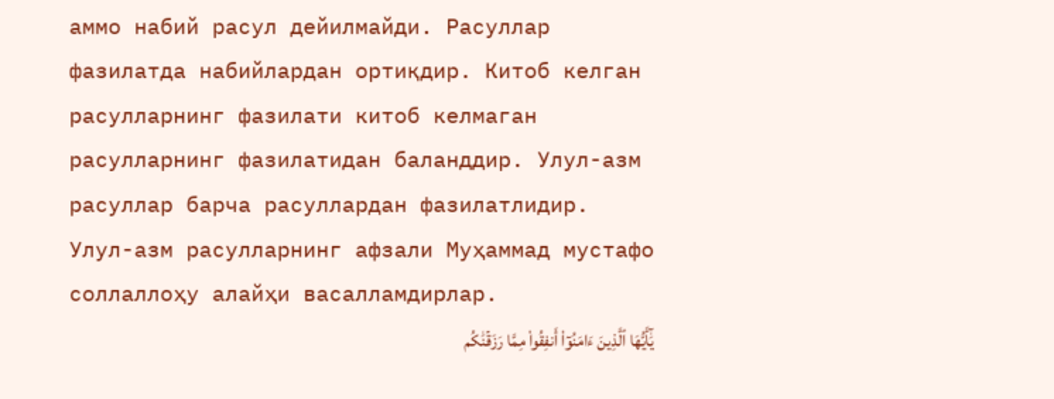аммо набий расул дейилмайди. Расуллар фазилатда набийлардан ортиқдир. Китоб келган расулларнинг фазилати китоб келмаган расулларнинг фазилатидан баланддир. Улул-азм расуллар барча расуллардан фазилатлидир. Улул-азм расулларнинг афзали Муҳаммад мустафо соллаллоҳу алайҳи васалламдирлар.
يَٰٓأَيُّهَا ٱلَّذِينَ ءَامَنُوٓاْ أَنفِقُواْ مِمَّا رَزَقۡنَٰكُم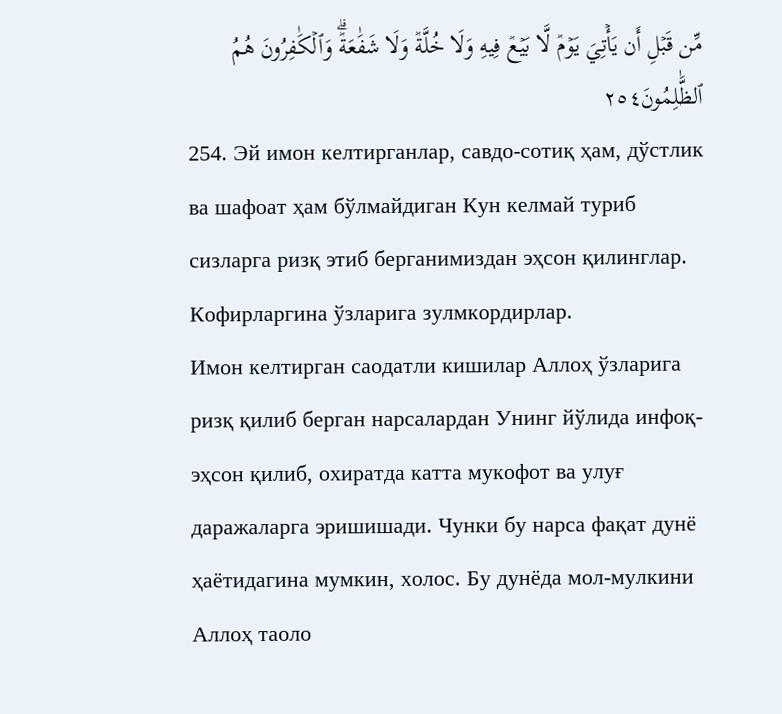مِّن قَبۡلِ أَن يَأۡتِيَ يَوۡمٞ لَّا بَيۡعٞ فِيهِ وَلَا خُلَّةٞ وَلَا شَفَٰعَةٞۗ وَٱلۡكَٰفِرُونَ هُمُ ٱلظَّٰلِمُونَ٢٥٤
254. Эй имон келтирганлар, савдо-сотиқ ҳам, дўстлик ва шафоат ҳам бўлмайдиган Кун келмай туриб сизларга ризқ этиб берганимиздан эҳсон қилинглар. Кофирларгина ўзларига зулмкордирлар.
Имон келтирган саодатли кишилар Аллоҳ ўзларига ризқ қилиб берган нарсалардан Унинг йўлида инфоқ-эҳсон қилиб, охиратда катта мукофот ва улуғ даражаларга эришишади. Чунки бу нарса фақат дунё ҳаётидагина мумкин, холос. Бу дунёда мол-мулкини Аллоҳ таоло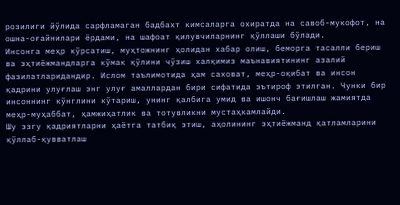розилиги йўлида сарфламаган бадбахт кимсаларга охиратда на савоб-мукофот, на ошна-оғайнилари ёрдами, на шафоат қилувчиларнинг қўллаши бўлади.
Инсонга меҳр кўрсатиш, муҳтожнинг ҳолидан хабар олиш, беморга тасалли бериш ва эҳтиёжмандларга кўмак қўлини чўзиш халқимиз маънавиятининг азалий фазилатларидандир. Ислом таълимотида ҳам саховат, меҳр-оқибат ва инсон қадрини улуғлаш энг улуғ амаллардан бири сифатида эътироф этилган. Чунки бир инсоннинг кўнглини кўтариш, унинг қалбига умид ва ишонч бағишлаш жамиятда меҳр-муҳаббат, ҳамжиҳатлик ва тотувликни мустаҳкамлайди.
Шу эзгу қадриятларни ҳаётга татбиқ этиш, аҳолининг эҳтиёжманд қатламларини қўллаб-қувватлаш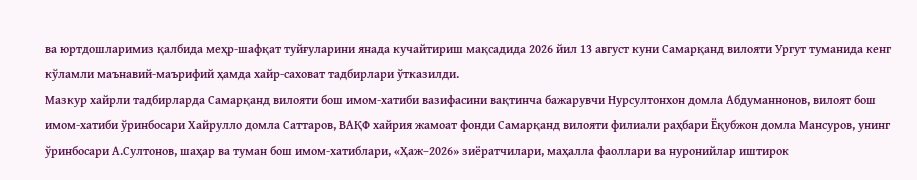ва юртдошларимиз қалбида меҳр-шафқат туйғуларини янада кучайтириш мақсадида 2026 йил 13 август куни Самарқанд вилояти Ургут туманида кенг кўламли маънавий-маърифий ҳамда хайр-саховат тадбирлари ўтказилди.
Мазкур хайрли тадбирларда Самарқанд вилояти бош имом-хатиби вазифасини вақтинча бажарувчи Нурсултонхон домла Абдуманнонов, вилоят бош имом-хатиби ўринбосари Хайрулло домла Саттаров, ВАҚФ хайрия жамоат фонди Самарқанд вилояти филиали раҳбари Ёқубжон домла Мансуров, унинг ўринбосари А.Султонов, шаҳар ва туман бош имом-хатиблари, «Ҳаж–2026» зиёратчилари, маҳалла фаоллари ва нуронийлар иштирок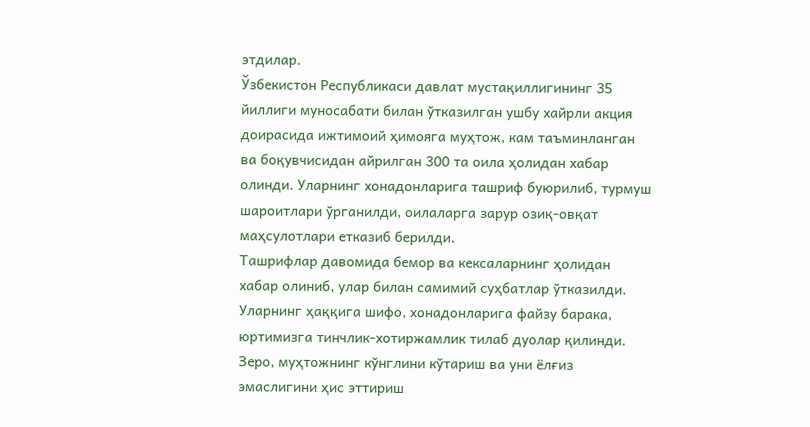этдилар.
Ўзбекистон Республикаси давлат мустақиллигининг 35 йиллиги муносабати билан ўтказилган ушбу хайрли акция доирасида ижтимоий ҳимояга муҳтож, кам таъминланган ва боқувчисидан айрилган 300 та оила ҳолидан хабар олинди. Уларнинг хонадонларига ташриф буюрилиб, турмуш шароитлари ўрганилди, оилаларга зарур озиқ-овқат маҳсулотлари етказиб берилди.
Ташрифлар давомида бемор ва кексаларнинг ҳолидан хабар олиниб, улар билан самимий суҳбатлар ўтказилди. Уларнинг ҳаққига шифо, хонадонларига файзу барака, юртимизга тинчлик-хотиржамлик тилаб дуолар қилинди. Зеро, муҳтожнинг кўнглини кўтариш ва уни ёлғиз эмаслигини ҳис эттириш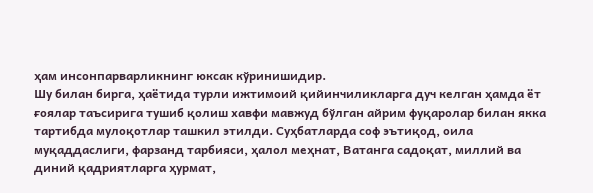ҳам инсонпарварликнинг юксак кўринишидир.
Шу билан бирга, ҳаётида турли ижтимоий қийинчиликларга дуч келган ҳамда ёт ғоялар таъсирига тушиб қолиш хавфи мавжуд бўлган айрим фуқаролар билан якка тартибда мулоқотлар ташкил этилди. Суҳбатларда соф эътиқод, оила муқаддаслиги, фарзанд тарбияси, ҳалол меҳнат, Ватанга садоқат, миллий ва диний қадриятларга ҳурмат,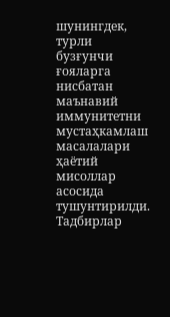шунингдек, турли бузғунчи ғояларга нисбатан маънавий иммунитетни мустаҳкамлаш масалалари ҳаётий мисоллар асосида тушунтирилди.
Тадбирлар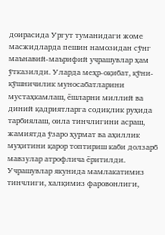доирасида Ургут туманидаги жоме масжидларда пешин намозидан сўнг маънавий-маърифий учрашувлар ҳам ўтказилди. Уларда меҳр-оқибат, қўни-қўшничилик муносабатларини мустаҳкамлаш, ёшларни миллий ва диний қадриятларга содиқлик руҳида тарбиялаш, оила тинчлигини асраш, жамиятда ўзаро ҳурмат ва аҳиллик муҳитини қарор топтириш каби долзарб мавзулар атрофлича ёритилди.
Учрашувлар якунида мамлакатимиз тинчлиги, халқимиз фаровонлиги,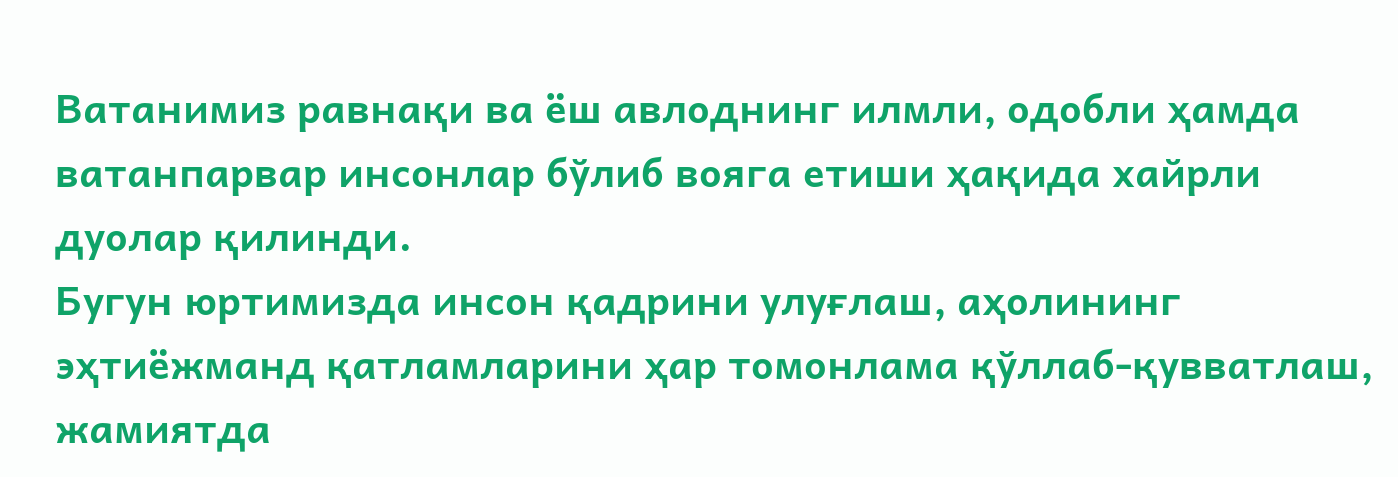Ватанимиз равнақи ва ёш авлоднинг илмли, одобли ҳамда ватанпарвар инсонлар бўлиб вояга етиши ҳақида хайрли дуолар қилинди.
Бугун юртимизда инсон қадрини улуғлаш, аҳолининг эҳтиёжманд қатламларини ҳар томонлама қўллаб-қувватлаш, жамиятда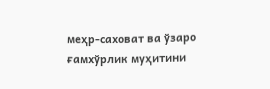меҳр-саховат ва ўзаро ғамхўрлик муҳитини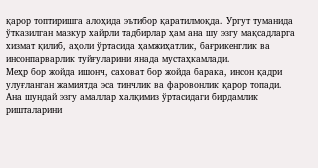қарор топтиришга алоҳида эътибор қаратилмоқда. Ургут туманида ўтказилган мазкур хайрли тадбирлар ҳам ана шу эзгу мақсадларга хизмат қилиб, аҳоли ўртасида ҳамжиҳатлик, бағрикенглик ва инсонпарварлик туйғуларини янада мустаҳкамлади.
Меҳр бор жойда ишонч, саховат бор жойда барака, инсон қадри улуғланган жамиятда эса тинчлик ва фаровонлик қарор топади. Ана шундай эзгу амаллар халқимиз ўртасидаги бирдамлик ришталарини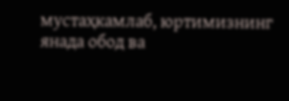мустаҳкамлаб, юртимизнинг янада обод ва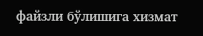файзли бўлишига хизмат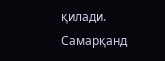қилади.
Самарқанд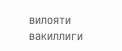вилояти вакиллиги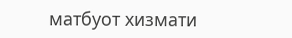матбуот хизмати